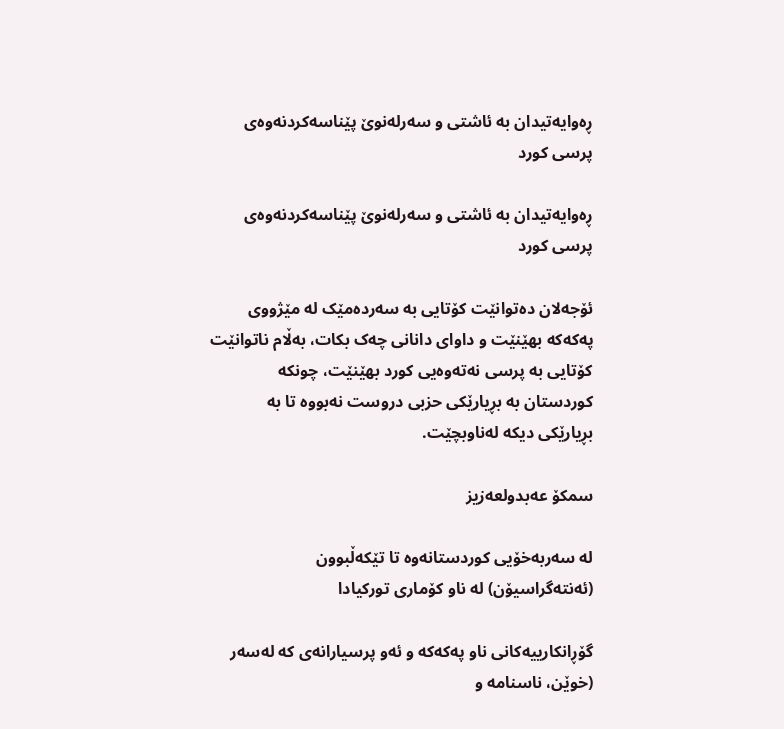ڕەوایەتیدان بە ئاشتی و سەرلەنوێ پێناسەکردنەوەی پرسی کورد

ڕەوایەتیدان بە ئاشتی و سەرلەنوێ پێناسەکردنەوەی پرسی کورد

ئۆجەلان دەتوانێت کۆتایی بە سەردەمێک لە مێژووی پەکەکە بهێنێت و داوای دانانی چەک بکات، بەڵام ناتوانێت کۆتایی بە پرسی نەتەوەیی کورد بهێنێت، چونکە کوردستان بە بڕیارێکی حزبی دروست نەبووە تا بە بڕیارێکی دیکە لەناوبچێت.

سمکۆ عەبدولعەزیز

لە سەربەخۆیی کوردستانەوە تا تێکەڵبوون (ئەنتەگراسیۆن) لە ناو کۆماری تورکیادا

گۆڕانکارییەکانی ناو پەکەکە و ئەو پرسیارانەی کە لەسەر (خوێن، ناسنامە و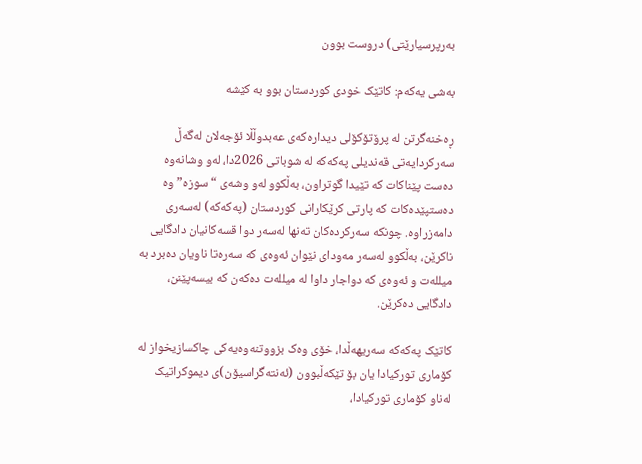بەرپرسیارێتی) دروست بوون

بەشی یەکەم: کاتێک خودی کوردستان بوو بە کێشە

ڕەخنەگرتن لە پرۆتۆکۆلی دیدارەکەی عەبدوڵڵا ئۆجەلان لەگەڵ سەرکردایەتی قەندیلی پەکەکە لە شوباتی 2026دا، لەو وشانەوە دەست پێناکات کە تێیدا گوتراون، بەڵکوو لەو وشەی “سوزە”وە دەستپێدەکات کە پارتی کرێکارانی کوردستان (پەکەکە) لەسەری دامەزراوە. چونکە سەرکردەکان تەنها لەسەر دوا قسەکانیان دادگایی ناکرێن، بەڵکوو لەسەر مەودای نێوان ئەوەی کە سەرەتا ناویان دەبرد بە میللەت و ئەوەی کە دواجار داوا لە میللەت دەکەن کە بیسەپێنن، دادگایی دەکرێن.

کاتێک پەکەکە سەریهەڵدا، خۆی وەک بزووتنەوەیەکی چاکسازیخواز لە کۆماری تورکیادا یان بۆ تێکەڵبوون (ئەنتەگراسیۆن)ی دیموکراتیک لەناو کۆماری تورکیادا،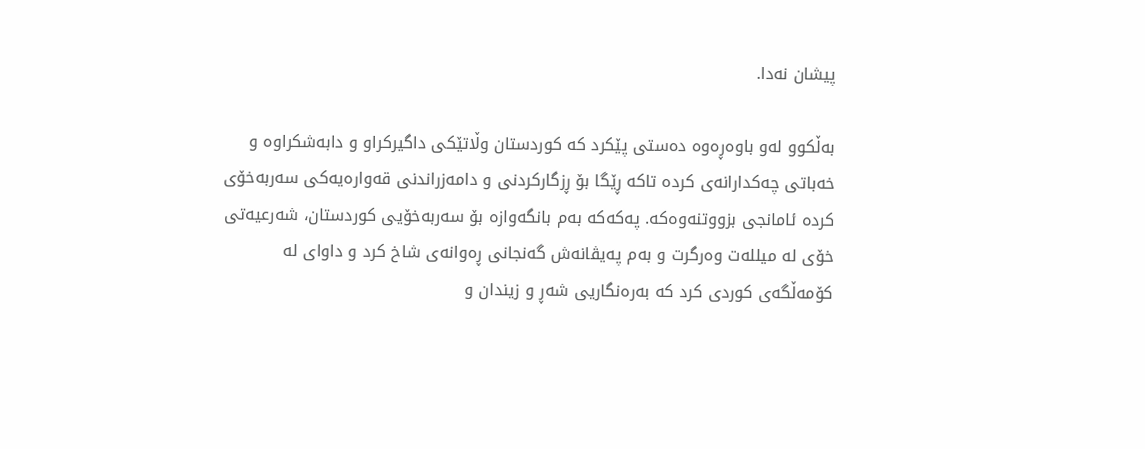پیشان نەدا.

بەڵکوو لەو باوەڕەوە دەستی پێکرد کە کوردستان وڵاتێکی داگیرکراو و دابەشکراوە و خەباتی چەکدارانەی کردە تاکە ڕێگا بۆ ڕزگارکردنی و دامەزراندنی قەوارەیەکی سەربەخۆی کردە ئامانجی بزووتنەوەکە. پەکەکە بەم بانگەوازە بۆ سەربەخۆیی کوردستان، شەرعیەتی خۆی لە میللەت وەرگرت و بەم پەیڤانەش گەنجانی ڕەوانەی شاخ کرد و داوای لە کۆمەڵگەی کوردی کرد کە بەرەنگاریی شەڕ و زیندان و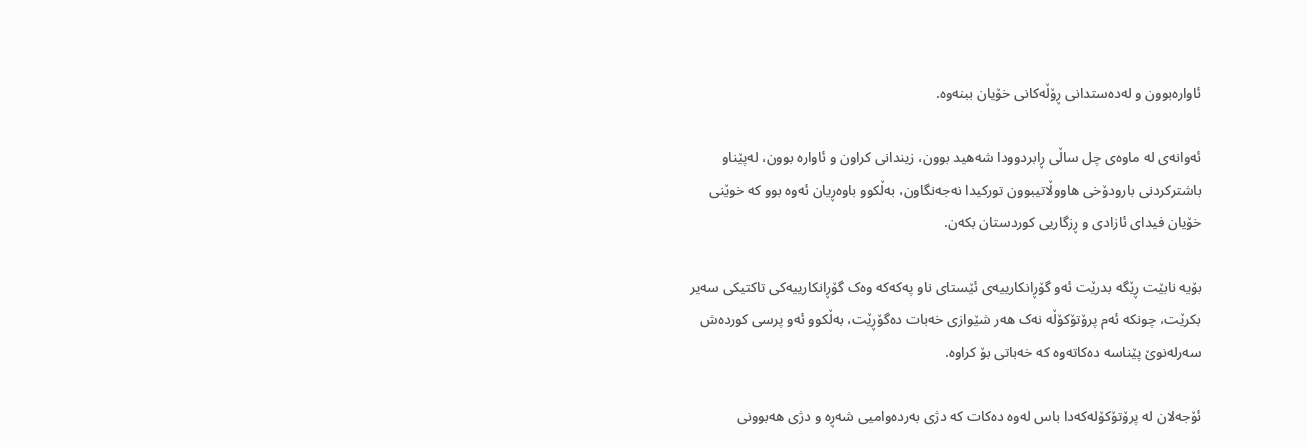ئاوارەبوون و لەدەستدانی ڕۆڵەکانی خۆیان ببنەوە.

ئەوانەی لە ماوەی چل ساڵی ڕابردوودا شەهید بوون، زیندانی کراون و ئاوارە بوون، لەپێناو باشترکردنی بارودۆخی هاووڵاتیبوون تورکیدا نەجەنگاون، بەڵکوو باوەڕیان ئەوە بوو کە خوێنی خۆیان فیدای ئازادی و ڕزگاریی کوردستان بکەن.

بۆیە نابێت ڕێگە بدرێت ئەو گۆڕانکارییەی ئێستای ناو پەکەکە وەک گۆڕانکارییەکی تاکتیکی سەیر بکرێت، چونکە ئەم پرۆتۆکۆڵە نەک هەر شێوازی خەبات دەگۆڕێت، بەڵکوو ئەو پرسی کوردەش سەرلەنوێ پێناسە دەکاتەوە کە خەباتی بۆ کراوە.

ئۆجەلان لە پرۆتۆکۆلەکەدا باس لەوە دەکات کە دژی بەردەوامیی شەڕە و دژی هەبوونی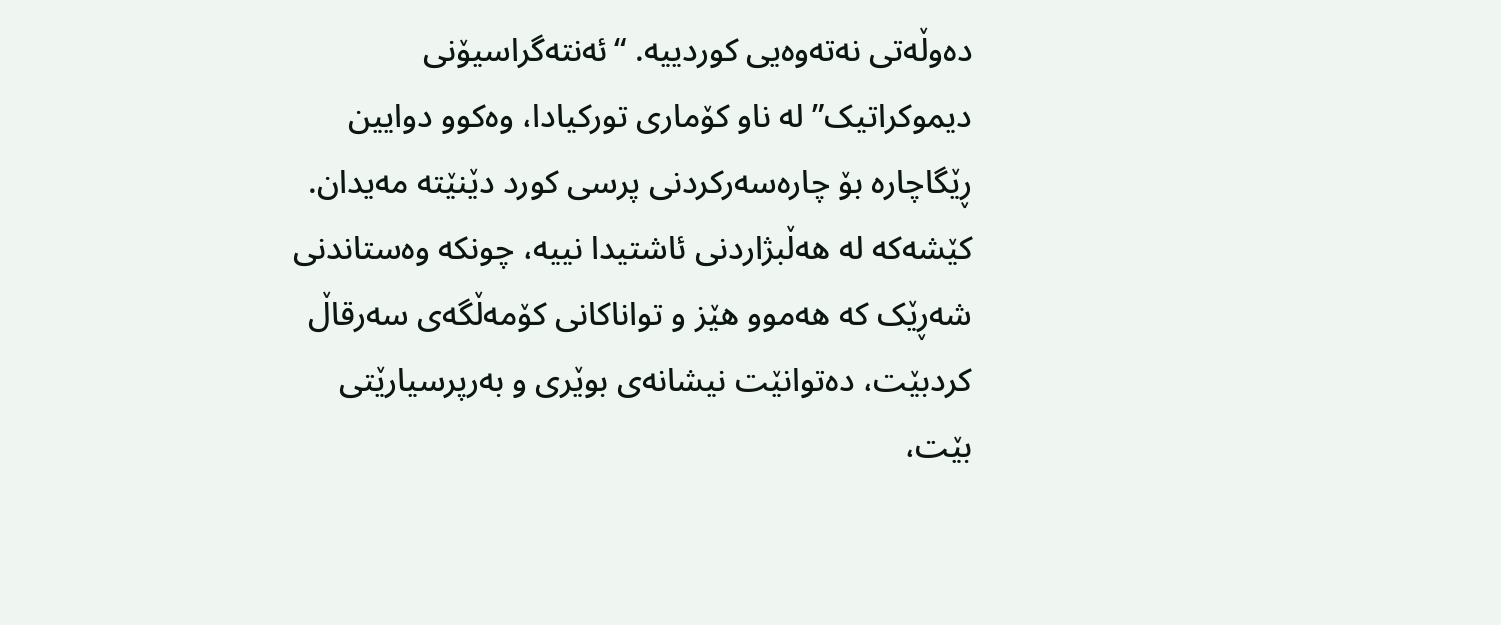دەوڵەتی نەتەوەیی کوردییە. “ئەنتەگراسیۆنی دیموکراتیک” لە ناو کۆماری تورکیادا، وەکوو دوایین ڕێگاچارە بۆ چارەسەرکردنی پرسی کورد دێنێتە مەیدان. کێشەکە لە هەڵبژاردنی ئاشتیدا نییە، چونکە وەستاندنی شەڕێک کە هەموو هێز و تواناکانی کۆمەڵگەی سەرقاڵ کردبێت، دەتوانێت نیشانەی بوێری و بەرپرسیارێتی بێت،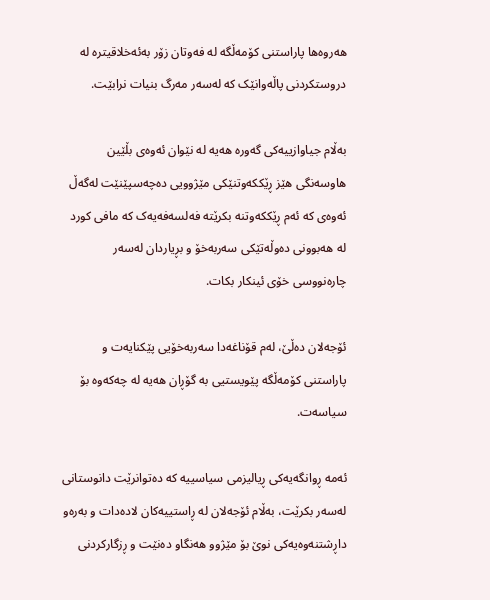هەروەها پاراستنی کۆمەڵگە لە فەوتان زۆر بەئەخلاقیترە لە دروستکردنی پاڵەوانێک کە لەسەر مەرگ بنیات نرابێت.

بەڵام جیاوازییەکی گەورە هەیە لە نێوان ئەوەی بڵێین هاوسەنگی هێز ڕێککەوتنێکی مێژوویی دەچەسپێنێت لەگەڵ ئەوەی کە ئەم ڕێککەوتنە بکرێتە فەلسەفەیەک کە مافی کورد لە هەبوونی دەوڵەتێکی سەربەخۆ و بڕیاردان لەسەر چارەنووسی خۆی ئینکار بکات.

ئۆجەلان دەڵێ، لەم قۆناغەدا سەربەخۆیی پێکنایەت و پاراستنی کۆمەڵگە پێویستیی بە گۆڕان هەیە لە چەکەوە بۆ سیاسەت.

ئەمە ڕوانگەیەکی ڕیالیزمی سیاسییە کە دەتوانرێت دانوستانی لەسەر بکرێت، بەڵام ئۆجەلان لە ڕاستییەکان لادەدات و بەرەو داڕشتنەوەیەکی نوێ بۆ مێژوو هەنگاو دەنێت و ڕزگارکردنی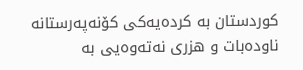کوردستان بە کردەیەکی کۆنەپەرستانە ناودەبات و هزری نەتەوەیی بە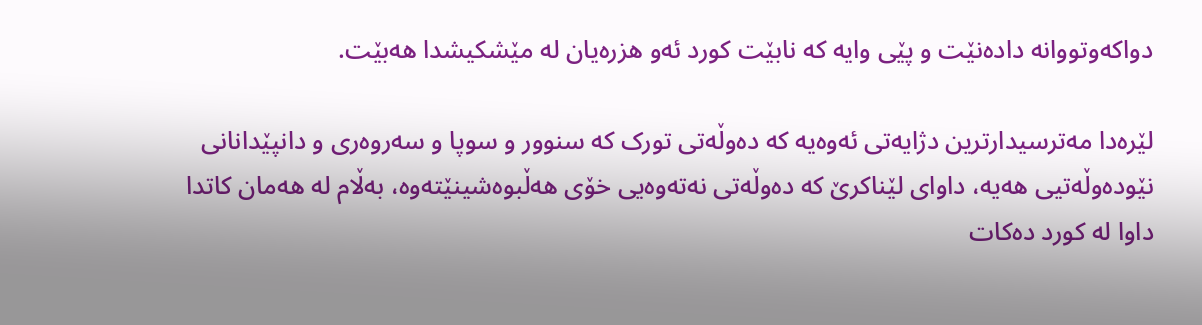دواکەوتووانە دادەنێت و پێی وایە کە نابێت کورد ئەو هزرەیان لە مێشکیشدا هەبێت.

لێرەدا مەترسیدارترین دژایەتی ئەوەیە کە دەوڵەتی تورک کە سنوور و سوپا و سەروەری و دانپێدانانی نێودەوڵەتیی هەیە، داوای لێناکرێ کە دەوڵەتی نەتەوەیی خۆی هەڵبوەشینێتەوە، بەڵام لە هەمان کاتدا داوا لە کورد دەکات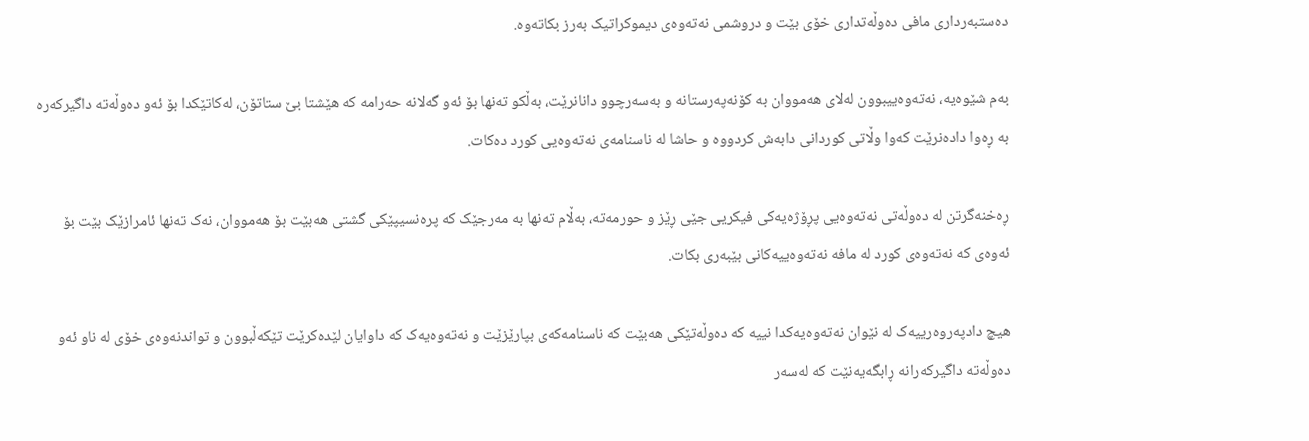دەستبەرداری مافی دەوڵەتداری خۆی بێت و دروشمی نەتەوەی دیموکراتیک بەرز بکاتەوە.

بەم شێوەیە، نەتەوەییبوون لەلای هەمووان بە کۆنەپەرستانە و بەسەرچوو دانانرێت، بەڵکو تەنها بۆ ئەو گەلانە حەرامە کە هێشتا بێ ستاتۆن، لەکاتێکدا بۆ ئەو دەوڵەتە داگیرکەرە بە ڕەوا دادەنرێت کەوا وڵاتی کوردانی دابەش کردووە و حاشا لە ناسنامەی نەتەوەیی کورد دەکات.

ڕەخنەگرتن لە دەوڵەتی نەتەوەیی پڕۆژەیەکی فیکریی جێی ڕێز و حورمەتە، بەڵام تەنها بە مەرجێک کە پرەنسیپێکی گشتی هەبێت بۆ هەمووان، نەک تەنها ئامرازێک بێت بۆ ئەوەی کە نەتەوەی کورد لە مافە نەتەوەییەکانی بێبەری بکات.

هیچ دادپەروەرییەک لە نێوان نەتەوەیەکدا نییە کە دەوڵەتێکی هەبێت کە ناسنامەکەی بپارێزێت و نەتەوەیەک کە داوایان لێدەکرێت تێکەڵبوون و تواندنەوەی خۆی لە ناو ئەو دەوڵەتە داگیرکەرانە ڕابگەیەنێت کە لەسەر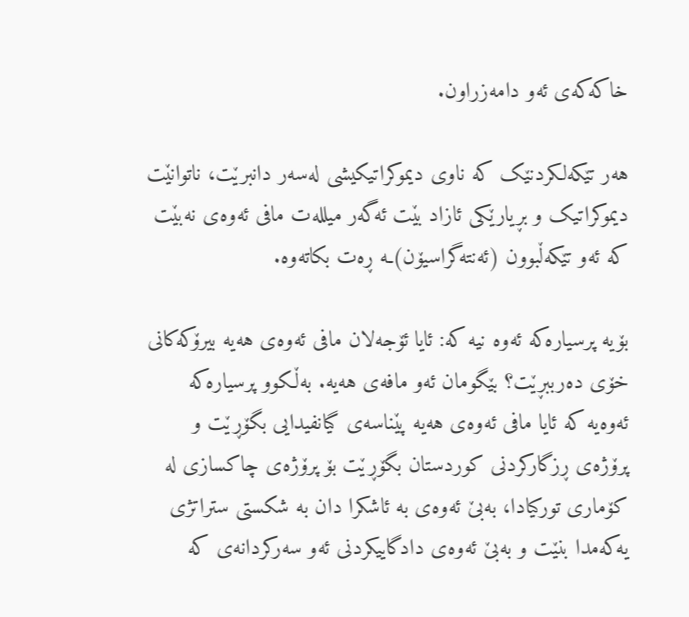خاکەکەی ئەو دامەزراون.

هەر تێکەلکردنێک کە ناوی دیموکراتیکیشی لەسەر دانبرێت، ناتوانێت دیموکراتیک و بڕیارێکی ئازاد بێت ئەگەر میللەت مافی ئەوەی نەبێت کە ئەو تێکەڵبوون (ئەنتەگراسیۆن)ـە ڕەت بکاتەوە.

بۆیە پرسیارەکە ئەوە نیە کە: ئایا ئۆجەلان مافی ئەوەی هەیە بیرۆکەکانی خۆی دەرببڕێت؟ بێگومان ئەو مافەی هەیە. بەڵکوو پرسیارەکە ئەوەیە کە ئایا مافی ئەوەی هەیە پێناسەی گیانفیدایی بگۆڕێت و پرۆژەی ڕزگارکردنی کوردستان بگۆڕێت بۆ پرۆژەی چاکسازی لە کۆماری تورکیادا، بەبێ ئەوەی بە ئاشکرا دان بە شکستی ستراتژی یەکەمدا بنێت و بەبێ ئەوەی دادگاییکردنی ئەو سەرکردانەی کە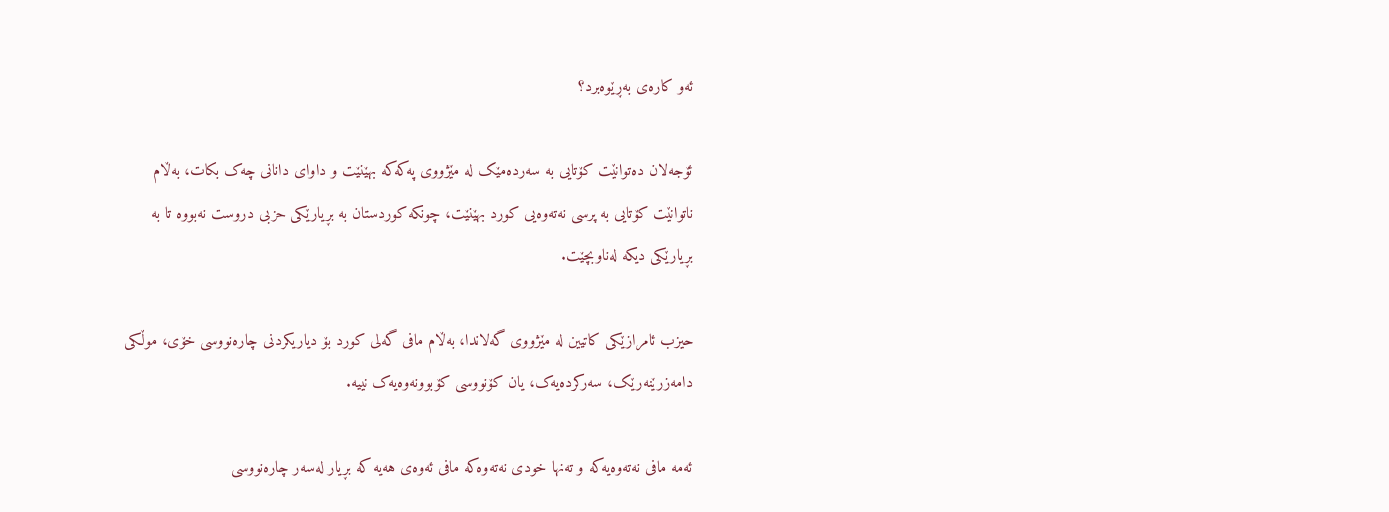ئەو کارەی بەڕێوەبرد؟

ئۆجەلان دەتوانێت کۆتایی بە سەردەمێک لە مێژووی پەکەکە بهێنێت و داوای دانانی چەک بکات، بەڵام ناتوانێت کۆتایی بە پرسی نەتەوەیی کورد بهێنێت، چونکە کوردستان بە بڕیارێکی حزبی دروست نەبووە تا بە بڕیارێکی دیکە لەناوبچێت.

حیزب ئامرازێکی کاتیین لە مێژووی گەلاندا، بەڵام مافی گەلی کورد بۆ دیاریکردنی چارەنووسی خۆی، موڵکی دامەزرێنەرێک، سەرکردەیەک، یان کۆنووسی کۆبوونەوەیەک نییە.

ئەمە مافی نەتەوەیەکە و تەنها خودی نەتەوەکە مافی ئەوەی هەیە کە بڕیار لەسەر چارەنووسی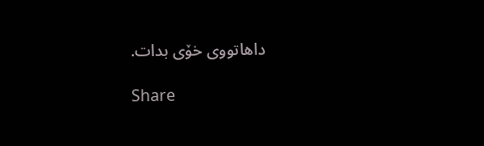داهاتووی خۆی بدات.

Share